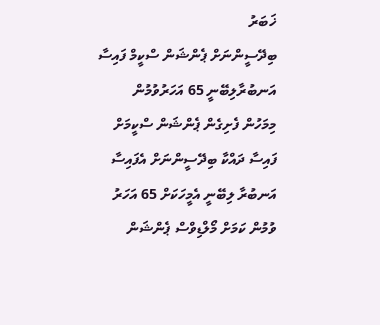ޚަބަރު
ބިދޭސީންނަށް ޕެންޝަން ސްކީމް ފައިސާ އަނބުރާލިބޭނީ 65 އަހަރުވުމުން
މިމަހުން ފެށިގެން ޕެންޝަން ސްކީމަށް ފައިސާ ދައްކާ ބިދޭސީންނަށް އެފައިސާ އަނބުރާ ލިބޭނީ އެމީހަކަށް 65 އަހަރު ވުމުން ކަމަށް މޯލްޑިވްސް ޕެންޝަން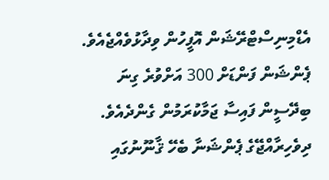އެޑްމިނިސްޓްރޭޝަން އޮފީހުން ވިދާޅުވެއްޖެއެވެ. ޕެންޝަން ފަންޑަށް 300 އަށްވުރެ ގިނަ ބިދޭސީން ފައިސާ ޖަމާކުރަމުން ގެންދެއެވެ.
ދިވެހިރާއްޖޭގެ ޕެންޝަނާ ބެހޭ ޤާނޫނުގައި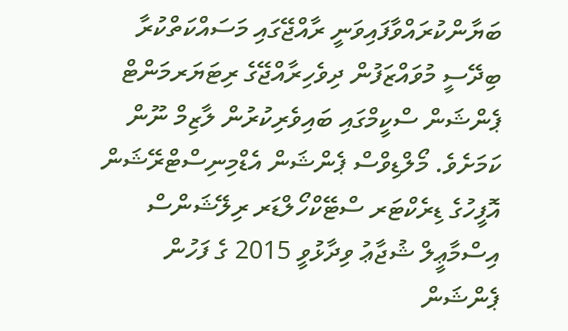ބަޔާންކުރައްވާފައިވަނީ ރާއްޖޭގައި މަސައްކަތްކުރާ ބިދޭސީ މުވައްޒަފުން ދިވެހިރާއްޖޭގެ ރިޓަޔަރމަންޓް ޕެންޝަން ސްކީމްގައި ބައިވެރިކުރުން ލާޒިމް ނޫން ކަމަށެވެ. މޯލްޑިވްސް ޕެންޝަން އެޑްމިނިސްޓްރޭޝަން އޮފީހުގެ ޑިރެކްޓަރ ސްޓޭކްހޯލްޑަރ ރިލޭޝަންސް އިސްމާޢީލް ޝުޖާޢު ވިދާޅުވީ 2015 ގެ ފަހުން ޕެންޝަން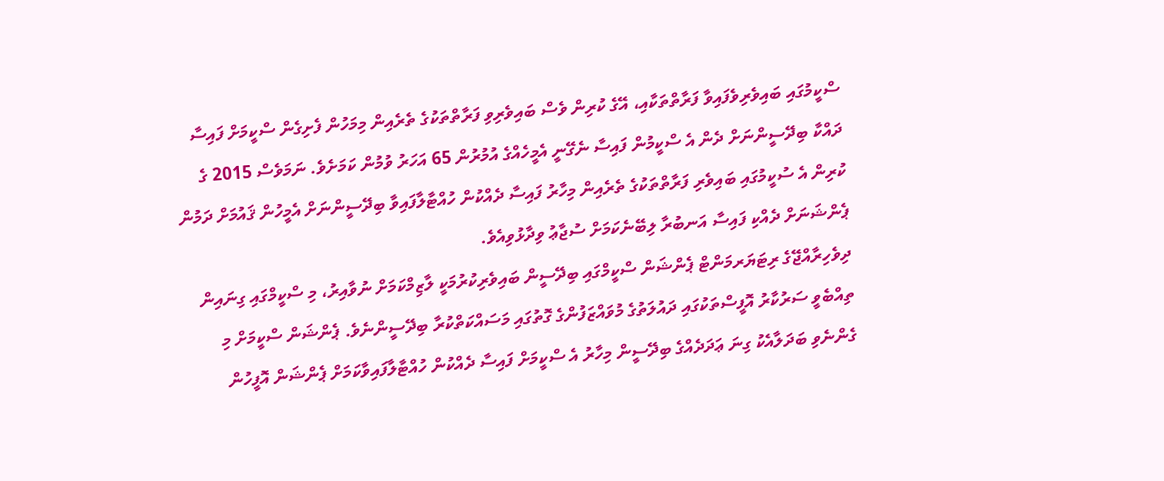ސްކީމުގައި ބައިވެރިވެފައިވާ ފަރާތްތަކާއި، އޭގެ ކުރިން ވެސް ބައިވެރިވި ފަރާތްތަކުގެ ތެރެއިން މިމަހުން ފެށިގެން ސްކީމަށް ފައިސާ ދައްކާ ބިދޭސީންނަށް ދެން އެ ސްކީމުން ފައިސާ ނެގޭނީ އެމީހެއްގެ އުމުރުން 65 އަހަރު ވުމުން ކަމަށެވެ. ނަމަވެސް 2015 ގެ ކުރިން އެ ސުކީމުގައި ބައިވެރި ފަރާތްތަކުގެ ތެރެއިން މިހާރު ފައިސާ ދެއްކުން ހުއްޓާލާފައިވާ ބިދޭސީންނަށް އެމީހުން ޤައުމަށް ދަމުން ޕެންޝަނަށް ދެއްކި ފައިސާ އަނބުރާ ލިބޭނެކަމަށް ސުޖާޢު ވިދާޅުވިއެވެ.
ދިވެހިރާއްޖޭގެ ރިޓަޔަރމަންޓް ޕެންޝަން ސްކީމްގައި ބިދޭސީން ބައިވެރިކުރުމަކީ ލާޒިމްކަމަށް ނުވާއިރު، މި ސްކީމްގައި ގިނައިން ތިއްބެވީ ސަރުކާރު އޮފީސްތަކުގައި ދައުލަތުގެ މުވައްޒަފުންގެ ގޮތުގައި މަސައްކަތްކުރާ ބިދޭސީންނެވެ. ޕެންޝަން ސްކީމަށް މި ގެންނެވި ބަދަލާއެކު ގިނަ ޢަދަދެއްގެ ބިދޭސީން މިހާރު އެ ސްކީމަށް ފައިސާ ދެއްކުން ހުއްޓާލާފައިވާކަމަށް ޕެންޝަން އޮފީހުން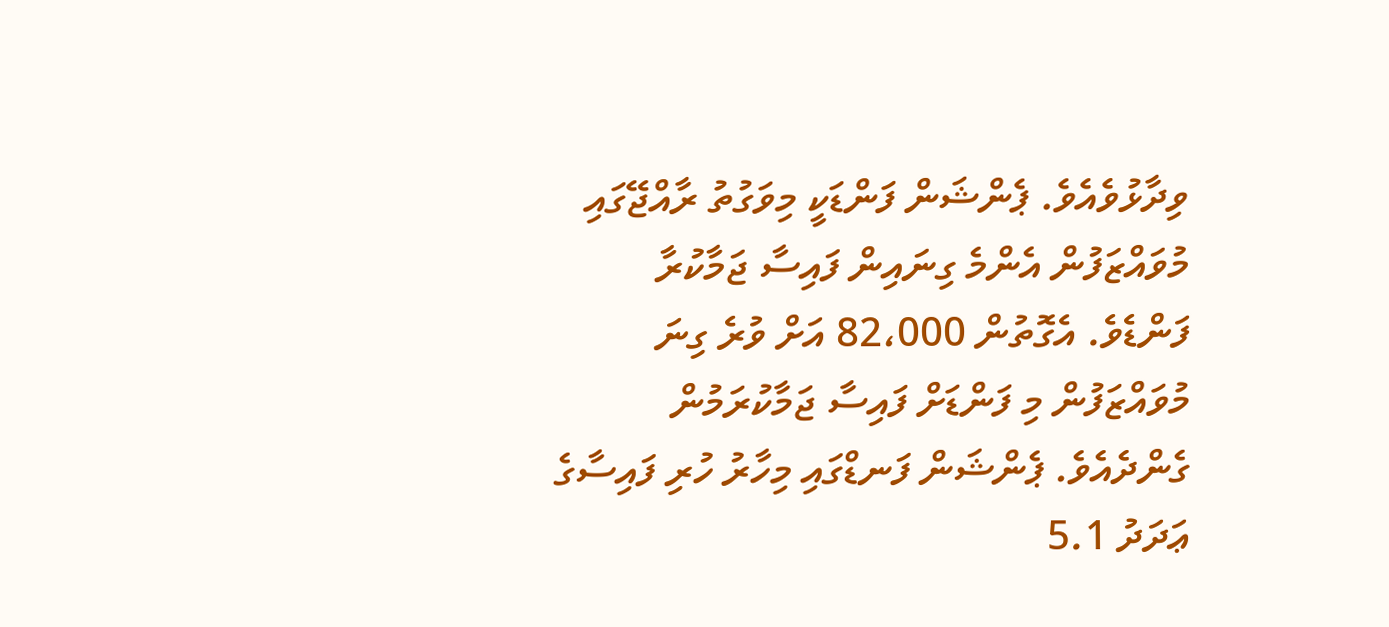ވިދާޅުވެއެވެ. ޕެންޝަން ފަންޑަކީ މިވަގުތު ރާއްޖޭގައި މުވައްޒަފުން އެންމެ ގިނައިން ފައިސާ ޖަމާކުރާ ފަންޑެވެ. އެގޮތުން 82،000 އަށް ވުރެ ގިނަ މުވައްޒަފުން މި ފަންޑަށް ފައިސާ ޖަމާކުރަމުން ގެންދެއެވެ. ޕެންޝަން ފަނޑްގައި މިހާރު ހުރި ފައިސާގެ ޢަދަދު 5.1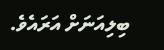ބިލިއަނަށް އަރައެވެ.